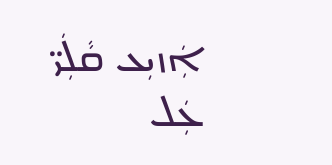ܐܲܙܝܼܥ ܩܵܠܲܝ̈ ܥܲܠ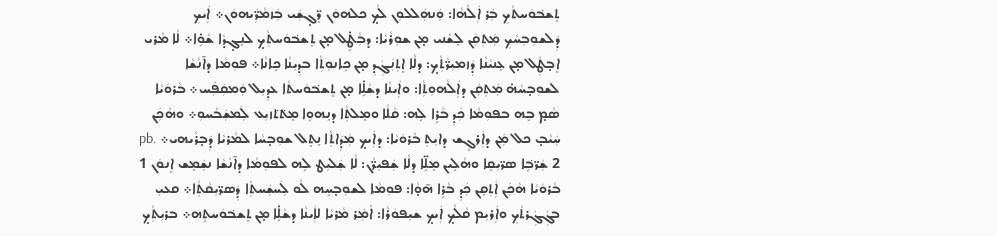ܬܸܫܒ݁ܘܿܚܬܵܟܼ ܒܲܪ ܐܲܠܵܗܵܐ: ܘܲܢܗܲܠܠܘܼܢ ܠܵܟ̣ ܟܠܗܘܿܢ ܪܸ̈ܓ̣ܫܲܝ ܒܲܙܡܵܪ̈ܲܝܗܘܿܢ܀ ܐܲܝܟܼ ܕܲܠܫܘܼܒܼܚܵܟܼ ܡܲܬܼܩܲܢ ܠܸܫܵܢܝ ܡ̣ܢ ܫܘܼܪܵܝܵܐ: ܕܒܼܵܛܹ̇ܠ ܡ̣ܢ ܬܸܫܒ݁ܘܿܚܬܼܵܟ̣ ܠܢܸܓ̣ܕܵܐ ܫܵܘܹ̇ܐ܀ ܠܵܐ ܡܵܪܝ ܐܸܒ̣ܛܲܠ ܡ̣ܢ ܥܸܢܝܵܢܵܐ ܕܲܙܡܝܼܪ̈ܵܬܼܵܟ̣: ܕܠܵܐ ܐܸܬܼܢܲܓܲܕܼ ܡ̣ܢ ܟܹܐܢܘܼܬܼܵܐ ܒܕܼܝܼܢܵܐ ܟܹܐܢܵܐ܀ ܦܘܼܡܵܐ ܕܐ̄ܢܵܫܵܐ ܠܫܘܼܒ̣ܚܵܗ̇ ܡܲܬܼܩܲܢ ܕܐܲܠܵܗܘܼܬܼܵܐ: ܘܐܲܝܢܵܐ ܕܫܵܠܹ̇ܐ ܡ̣ܢ ܬܸܫܒ݁ܘܿܚܬܵܐ ܥܕܼܝܼܠ ܘܲܡܩܲܦܲܚ܀ ܒܵܪܘܿܝܵܐ ܣܵܡ̣ ܒܹܗ ܒܦܘܼܡܵܐ ܟܲܕܼ ܒܵܪܹܐ ܠܹܗ: ܩܵܠܵܐ ܘܡܸܠܬܼܵܐ ܕܢܸܗܘܹܐ ܡܸܬ݁ܬ݁ܙܝܼܥ ܠܲܡܫܲܒܵܚܘܼ܀ ܘܗܵܟܲܢ ܚܲܝܵܒ̣ ܟܠ ܡܲܢ ܕܐܲܪܓܸܫ ܕܐܝܼܬܼ ܒܵܪܘܿܝܵܐ: ܕܐܲܝܟ̣ ܡܲܕܲܐܬܼܵܐ ܢܸܬܸܠ ܫܘܼܒ̣ܚܵܐ ܠܡܵܪܝܵܐ ܕܲܒ̣ܪܵܝܗܝ܀ pb. 2 ܫܲܪ̈ܒܹ݁ܐ ܣܪ̈ܝܼܩܹܐ ܘܗܵܠܹܝܢ ܡܸܠܹ̈ܐ ܕܠܵܐ ܫܲܦܝܼܪ̈ܵܢ: ܠܵܐ ܫܲܠܝܼܛ ܠܹܗ ܠܦܘܼܡܵܐ ܕܐ̄ܢܵܫܵܐ ܢܫܲܡܸܫ ܐܸܢܘܿܢ 1 ܒܵܪܘܿܝܵܐ ܗܵܟܲܢ ܐܲܬܼܩܸܢ ܟܲܕܼ ܒܵܪܹܐ ܗ̄ܘ̣ܵܐ: ܦܘܼܡܵܐ ܠܫܘܼܒ̣ܚܹܗ ܠܵܘ ܠܲܚܫܲܚܬܼܵܐ ܕܲܣܪ̈ܝܼܩܵܬܼܵܐ܀ ܩܥܝܼ ܒܓܲܓܲܪܬܵܟܼ ܘܐܲܪܝܼܡ ܩܵܠܵܟ̣ ܐܲܝܟ̣ ܫܝܼܦܘܿܪܵܐ: ܐܵܡܲܪ ܡܵܪܝܵܐ ܠܐܲܝܢܵܐ ܕܫܵܠܹ̇ܐ ܡ̣ܢ ܬܸܫܒ݁ܘܿܚܬܹܗ܀ ܒܪܝܼܬܼܵܟ̣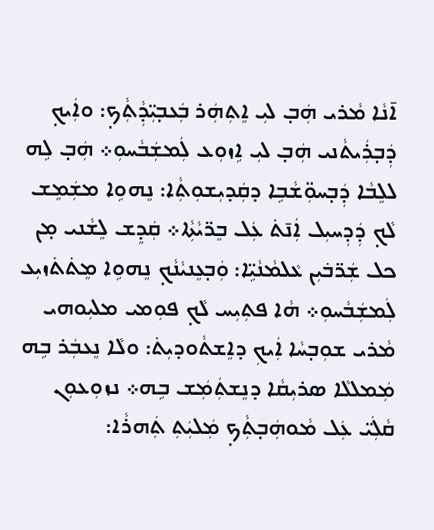ܐ̄ܢܵܐ ܡܵܪܝ ܗܲܒ̣ ܠܝܼ ܐܸܬܼܗܲܪ ܒܲܥܒ̣ܝܼ̈ܕܼܵܬܼܵܟ̣: ܘܐܲܝܟ̣ ܕܲܒ̣ܪܲܝܬܵܢܝ ܗܲܒ̣ ܠܝܼ ܐܹܙܘܼܥ ܠܲܡܫܲܒܵܚܘܼ܀ ܗܲܒ̣ ܠܹܗ ܠܠܸܒܵܐ ܕܲܒ̣ܚܘܼ̈ܫܵܒܹܐ ܕܩܲܕܝܼܫܘܼܬܼܵܐ: ܢܸܗܘܹܐ ܡܫܲܡܸܫ ܠܵܟ̣ ܕܲܕܼܚܝܼܠ ܐܲܢ̄ܬ݁ ܥܲܠ ܒܸܪ̈ܝܵܬܼܵܐ܀ ܩܲܕܸܫ ܠܸܫܵܢܝ ܡ̣ܢ ܟܠ ܫܲܪ̈ܒ݁ܝܼܢ ܥܵܠܡܵܢܵܝܹ̈ܐ: ܘܲܒ̣ܥܸܢܝܵܢܵܟ̣ ܢܸܗܘܹܐ ܡܸܬ݁ܬ݁ܙܝܼܥ ܠܲܡܫܲܒܵܚܘܼ܀ ܗܵܐ ܦܬܼܝܼܚ ܠܵܟ̣ ܦܘܼܡܝ ܡܠܝܼܘܗܝ ܡܵܪܝ ܫܘܼܒ̣ܚܵܐ ܐܲܝܟܼ ܕܐܸܫܬܵܘܕܝܼܬ݁: ܘܠܵܐ ܢܸܥܒܲܪ ܒܹܗ ܡܲܡܠܠܵܐ ܣܪܝܼܩܵܐ ܕܢܸܫܬܲܡܲܫ ܒܹܗ܀ ܢܙܘܼܥܘܼܢ ܩܵܠܲܝ̈ ܥܲܠ ܡܵܘܗܲܒ̣ܬܼܵܟ̣ ܡܲܠܝܲܬܼ ܬܲܗܪܵܐ: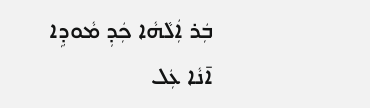ܒܲܪ ܐܲܠܵܗܵܐ ܟܲܕܼ ܡܵܘܕܹܐ ܐ̄ܢܵܐ ܥܲܠ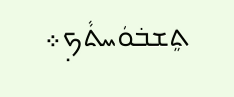ܬܸܫܒ݁ܘܿܚܬܵܟ̣܀